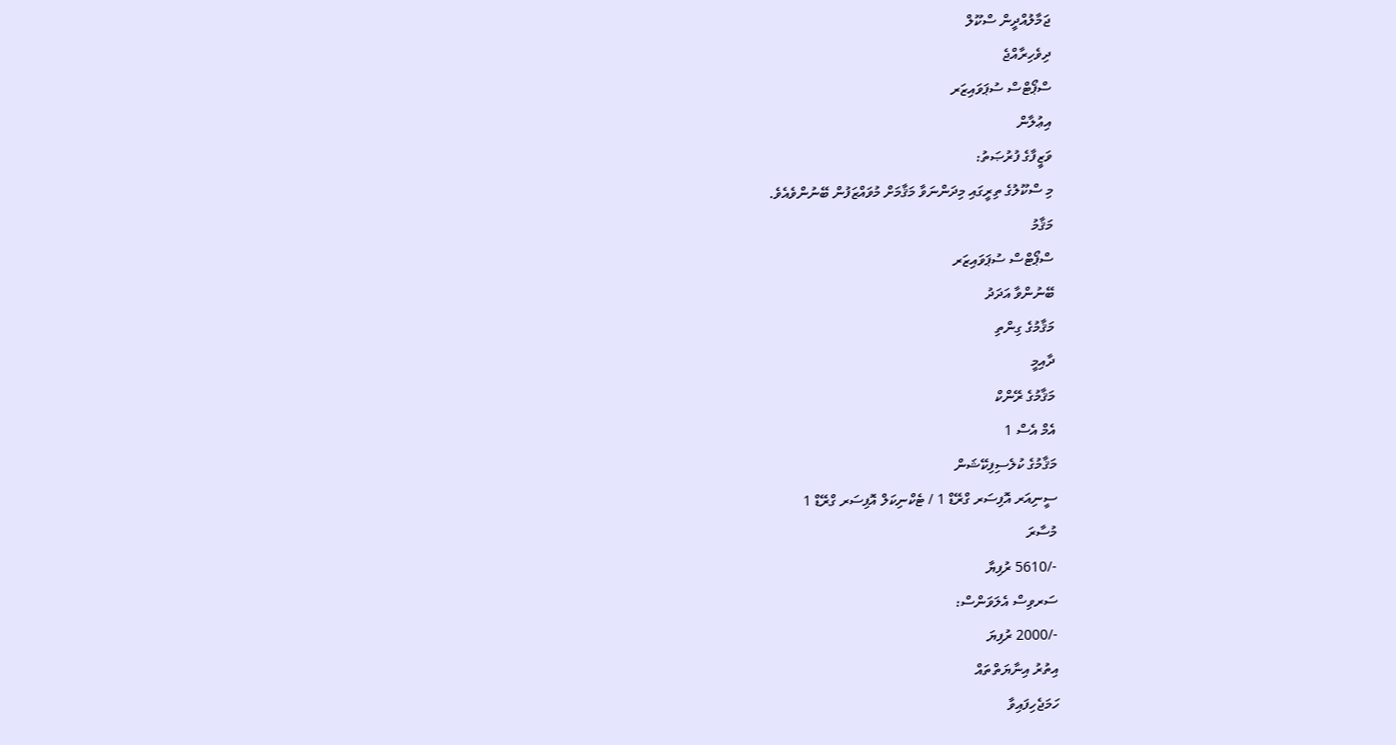ޖަމާލުއްދީން ސްކޫލް
ދިވެހިރާއްޖެ
ސްޕޯޓްސް ސުޕަވައިޒަރ
އިޢުލާން
ވަޒީފާގެ ފުރުޞަތު:
މި ސްކޫލުގެ ތިރީގައި މިދަންނަވާ މަޤާމަށް މުވައްޒަފުން ބޭނުންވެއެވެ.
މަޤާމު
ސްޕޯޓްސް ސުޕަވައިޒަރ
ބޭނުންވާ އަދަދު
މަޤާމުގެ ގިންތި
ދާއިމީ
މަޤާމުގެ ރޭންކް
އެމް އެސް 1
މަޤާމުގެ ކުލެސިފިކޭޝަން
ސީނިއަރ އޮފިސަރ ގްރޭޑް 1 / ޓެކްނިކަލް އޮފިސަރ ގްރޭޑް 1
މުސާރަ
-/5610 ރުފިޔާ
ސަރވިސް އެލަވަންސް:
-/2000 ރުފިޔަ
އިތުރު އިނާޔަތްތައް
ހަމަޖެހިފައިވާ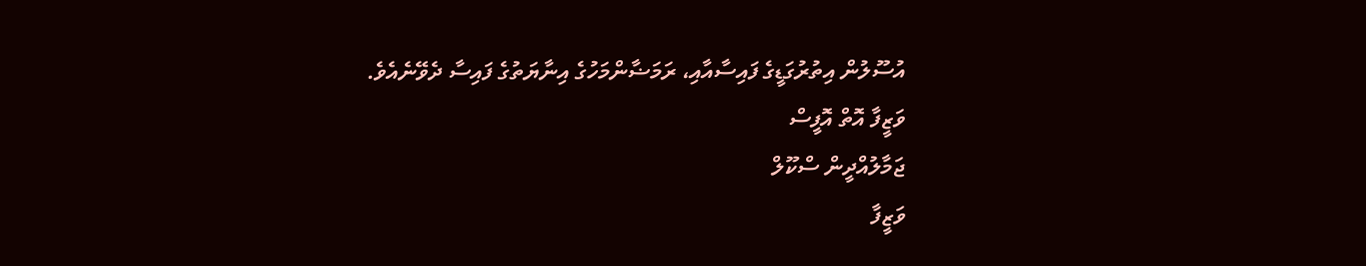އުސޫލުން އިތުރުގަޑީގެ ފައިސާއާއި، ރަމަޟާންމަހުގެ އިނާޔަތުގެ ފައިސާ ދެވޭނެއެވެ.
ވަޒީފާ އޮތް އޮފީސް
ޖަމާލުއްދީން ސްކޫލް
ވަޒީފާ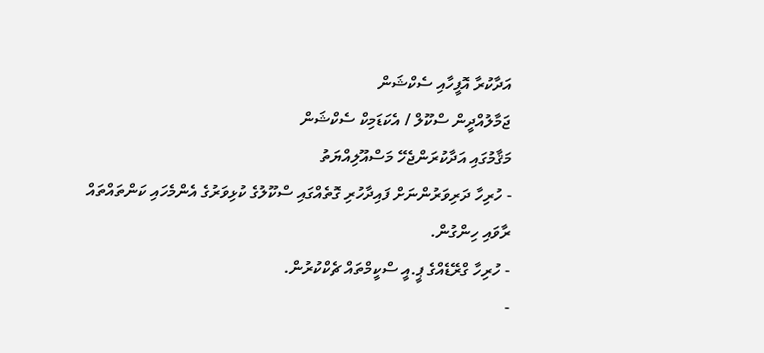އަދާކުރާ އޮފީހާއި ސެކްޝަން
ޖަމާލުއްދީން ސްކޫލް / އެކަޑަމިކް ސެކްޝަން
މަޤާމުގައި އަދާކުރަންޖެހޭ މަސްއޫލިއްޔަތު
- ހުރިހާ ދަރިވަރުންނަށް ފައިދާހުރި ގޮތެއްގައި ސްކޫލުގެ ކުޅިވަރުގެ އެންމެހައި ކަންތައްތައް ރާވައި ހިންގުން.
- ހުރިހާ ގްރޭޑެއްގެ ޕީ.އީ ސްކީމްތައް ޗެކްކުރުން.
-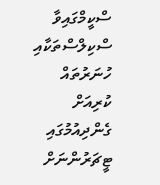ސްކީމްގައިވާ ސްކިލްސްތަކާއި ހުނަރުތައް ކުރިއަށް ގެންދިއުމުގައި ޓީޗަރުންނަށް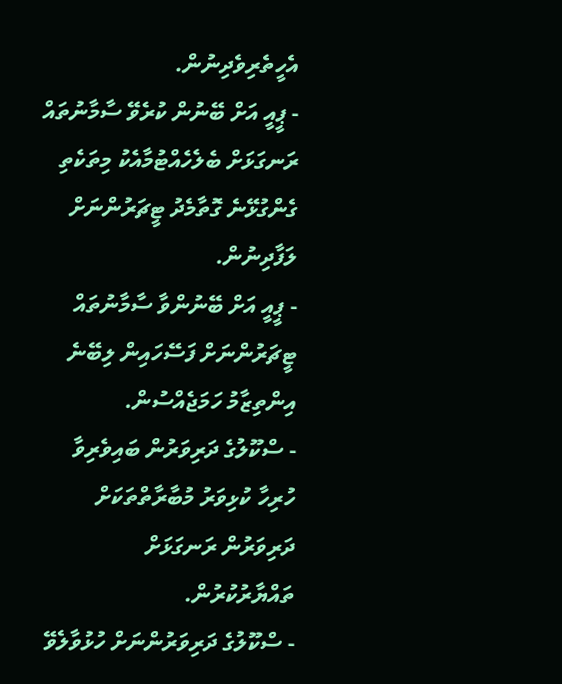އެހީތެރިވެދިނުން.
- ޕީއީ އަށް ބޭނުން ކުރެވޭ ސާމާނުތައް ރަނގަޅަށް ބެލެހެއްޓުމާއެކު މިތަކެތި ގެންގުޅޭނެ ގޮތާމެދު ޓީޗަރުންނަށް ލަފާދިނުން.
- ޕީއީ އަށް ބޭނުންވާ ސާމާނުތައް ޓީޗަރުންނަށް ފަސޭހައިން ލިބޭނެ އިންތިޒާމު ހަމަޖެއްސުން.
- ސްކޫލުގެ ދަރިވަރުން ބައިވެރިވާ ހުރިހާ ކުޅިވަރު މުބާރާތްތަކަށް ދަރިވަރުން ރަނގަޅަށް ތައްޔާރުކުރުން.
- ސްކޫލުގެ ދަރިވަރުންނަށް ހުޅުވާލެވޭ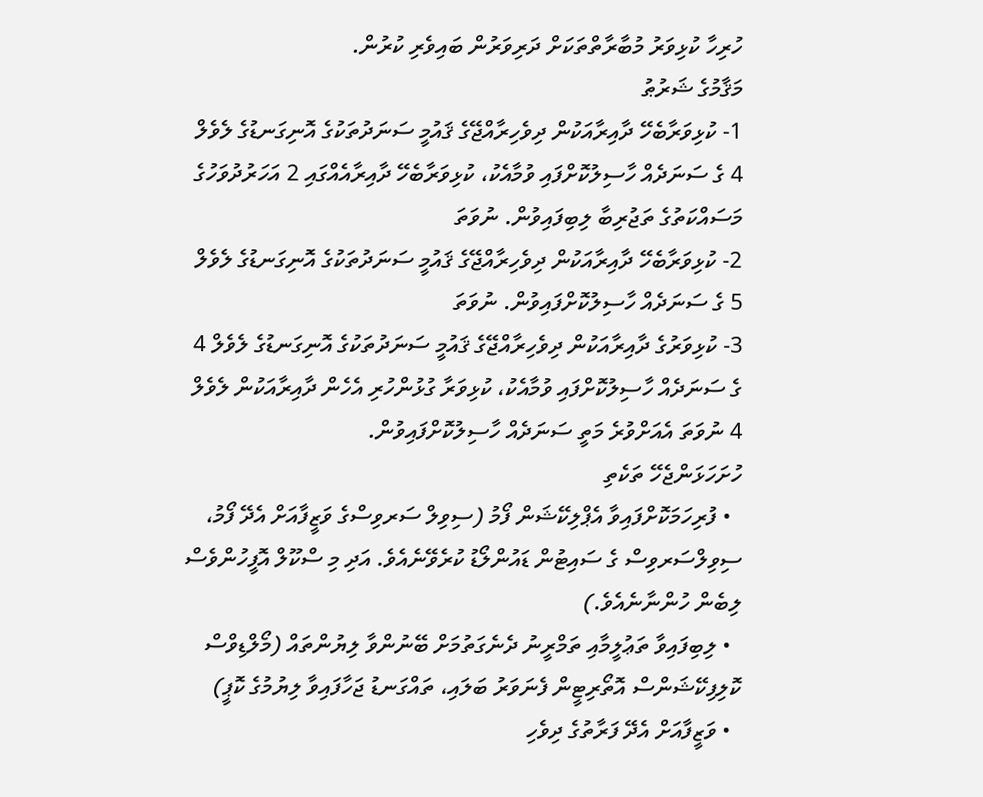ހުރިހާ ކުޅިވަރު މުބާރާތްތަކަށް ދަރިވަރުން ބައިވެރި ކުރުން.
މަޤާމުގެ ޝަރުޠު
1- ކުޅިވަރާބެހޭ ދާއިރާއަކުން ދިވެހިރާއްޖޭގެ ޤައުމީ ސަނަދުތަކުގެ އޮނިގަނޑުގެ ލެވެލް 4 ގެ ސަނަދެއް ހާސިލުކޮށްފައި ވުމާއެކު، ކުޅިވަރާބެހޭ ދާއިރާއެއްގައި 2 އަހަރުދުވަހުގެ މަސައްކަތުގެ ތަޖުރިބާ ލިބިފައިވުން. ނުވަތަ
2- ކުޅިވަރާބެހޭ ދާއިރާއަކުން ދިވެހިރާއްޖޭގެ ޤައުމީ ސަނަދުތަކުގެ އޮނިގަނޑުގެ ލެވެލް 5 ގެ ސަނަދެއް ހާސިލުކޮށްފައިވުން. ނުވަތަ
3- ކުޅިވަރުގެ ދާއިރާއަކުން ދިވެހިރާއްޖޭގެ ޤައުމީ ސަނަދުތަކުގެ އޮނިގަނޑުގެ ލެވެލް 4 ގެ ސަނަދެއް ހާސިލުކޮށްފައި ވުމާއެކު، ކުޅިވަރާ ގުޅުންހުރި އެހެން ދާއިރާއަކުން ލެވެލް 4 ނުވަތަ އެއަށްވުރެ މަތީ ސަނަދެއް ހާސިލުކޮށްފައިވުން.
ހުށަހަޅަންޖެހޭ ތަކެތި
  • ފުރިހަމަކޮށްފައިވާ އެޕްލިކޭޝަން ފޯމު (ސިވިލް ސަރވިސްގެ ވަޒީފާއަށް އެދޭ ފޯމު، ސިވިލްސަރވިސް ގެ ސައިޓުން ޑައުންލޯޑު ކުރެވޭނެއެވެ. އަދި މި ސްކޫލް އޮފީހުންވެސް ލިބެން ހުންނާނެއެވެ.)
  • ލިބިފައިވާ ތަޢުލީމާއި ތަމްރީނު ދެނެގަތުމަށް ބޭނުންވާ ލިޔުންތައް (މޯލްޑިވްސް ކޮލިފިކޭޝަންސް އޮތޯރިޓީން ފެނަވަރު ބަލައި، ތައްގަނޑު ޖަހާފައިވާ ލިޔުމުގެ ކޮޕީ)
  • ވަޒީފާއަށް އެދޭ ފަރާތުގެ ދިވެހި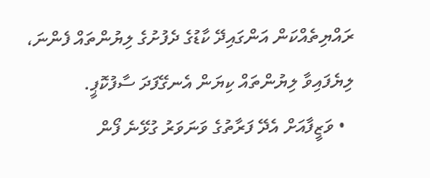ރައްޔިތެއްކަން އަންގައިދޭ ކާޑުގެ ދެފުށުގެ ލިޔުންތައް ފެންނަ، ލިޔެފައިވާ ލިޔުންތައް ކިޔަން އެނގޭފަދަ ސާފުކޮޕީ.
  • ވަޒީފާއަށް އެދޭ ފަރާތުގެ ވަނަވަރު ގުޅޭނެ ފޯން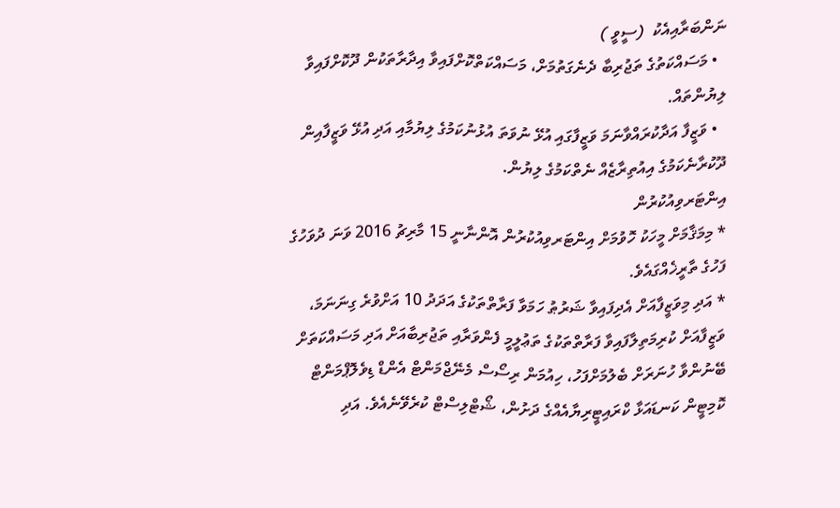ނަންބަރާއިއެކު  (ސީވީ )
  • މަސައްކަތުގެ ތަޖުރިބާ ދެނެގަތުމަށް، މަސައްކަތްކޮށްފައިވާ އިދާރާތަކުން ދޫކޮށްފައިވާ ލިޔުންތައް.
  • ވަޒީފާ އަދާކުރައްވާނަމަ ވަޒީފާގައި އުޅޭ ނުވަތަ އުޅުނުކަމުގެ ލިޔުމާއި އަދި އުޅޭ ވަޒީފާއިން ދޫކުރާނެކަމުގެ އިއުތިރާޒެއް ނެތްކަމުގެ ލިޔުން.
އިންޓަރވިއުކުރުން
* މިމަޤާމަށް މީހަކު ހޮވުމަށް އިންޓަރވިއުކުރުން އޮންނާނީ 15 މާރިޗު 2016 ވަނަ ދުވަހުގެ ފަހުގެ ތާރީޚެއްގައެވެ.
* އަދި މިވަޒީފާއަށް އެދިފައިވާ ޝަރުޠު ހަމަވާ ފަރާތްތަކުގެ އަދަދު 10 އަށްވުރެ ގިނަނަމަ، ވަޒީފާއަށް ކުރިމަތިލާފައިވާ ފަރާތްތަކުގެ ތަޢުލީމީ ފެންވަރާއި ތަޖުރިބާއަށް އަދި މަސައްކަތަށް ބޭނުންވާ ހުނަރަށް ބެލުމަށްފަހު، ހިއުމަން ރިސޯސް މެނޭޖްމަންޓް އެންޑް ޑިވެލޮޕްމަންޓް ކޮމިޓީން ކަނޑައަޅާ ކްރައިޓީރިޔާއެއްގެ ދަށުން، ޝޯޓްލިސްޓް ކުރެވޭނެއެވެ. އަދި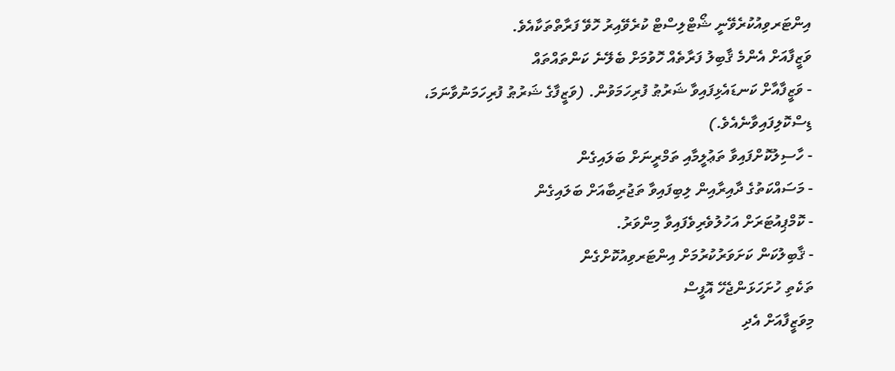އިންޓަރވިއުކުރެވޭނީ ޝޯޓްލިސްޓް ކުރެވޭއިރު ހޮވޭ ފަރާތްތަކާއެވެ.
ވަޒީފާއަށް އެންމެ ޤާބިލު ފަރާތެއް ހޮވުމަށް ބެލޭނެ ކަންތައްތައް
- ވަޒީފާއާށް ކަނޑައެޅިފައިވާ ޝަރުޠު ފުރިހަމަވުން. (ވަޒީފާގެ ޝަރުޠު ފުރިހަމަނުވާނަމަ، ޑިސްކޮލިފައިވާނެއެވެ.)
- ހާސިލުކޮށްފައިވާ ތަޢުލީމާއި ތަމްރީނަށް ބަލައިގެން
- މަސައްކަތުގެ ދާއިރާއިން ލިބިފައިވާ ތަޖުރިބާއަށް ބަލައިގެން
- ކޮމްޕިއުޓަރަށް އަހުލުވެރިވެފައިވާ މިންވަރު.
- ޤާބިލުކަން ކަށަވަރުކުރުމަށް އިންޓަރވިއުކޮށްގެން
ތަކެތި ހުށަހަޅަންޖެހޭ އޮފީސް
މިވަޒީފާއަށް އެދި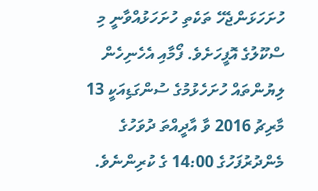ހުށަހަޅަންޖެހޭ ތަކެތި ހުށަހަޅުއްވާނީ މި ސްކޫލުގެ އޮފީހަށެވެ. ފޯމާއި އެހެނިހެން ލިޔުންތައް ހުށަހެޅުމުގެ ސުންގަޑިއަކީ 13 މާރިޗު 2016 ވާ އާދީއްތަ ދުވަހުގެ މެންދުރުފަހުގެ 14:00 ގެ ކުރިންނެވެ.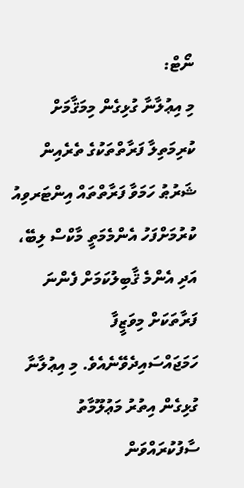ނޯޓް:
މި އިޢުލާނާ ގުޅިގެން މިމަޤާމަށް ކުރިމަތިލާ ފަރާތްތަކުގެ ތެރެއިން ޝަރުޠު ހަމަވާ ފަރާތްތައް އިންޓަރވިއު ކުރުމަށްފަހު އެންމެމަތީ މާކްސް ލިބޭ، އަދި އެންމެ ޤާބިލުކަމަށް ފެންނަ ފަރާތަކަށް މިވަޒީފާ ހަމަޖައްސައިދެވޭނެއެވެ. މި އިޢުލާނާ ގުޅިގެން އިތުރު މަޢުލޫމާތު ސާފުކުރައްވަން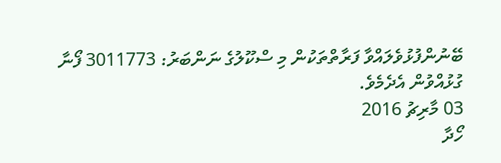ބޭނުންފުޅުވެލައްވާ ފަރާތްތަކުން މި ސްކޫލުގެ ނަންބަރު: 3011773 ފޯނާ ގުޅުއްވުން އެދެމެވެ.
03 މާރިޗު 2016
ހޯދާ